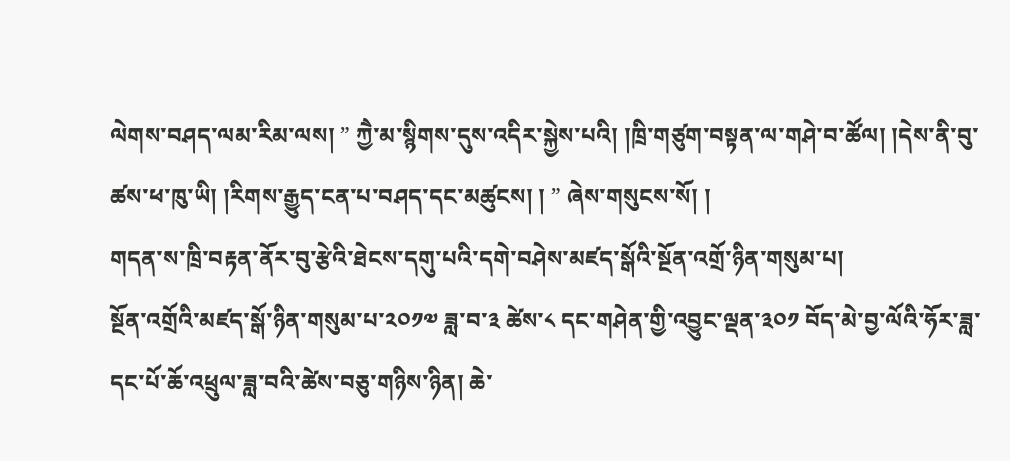ལེགས་བཤད་ལམ་རིམ་ལས། ” ཀྱཻ་མ་སྙིགས་དུས་འདིར་སྐྱེས་པའི། །ཁྲི་གཙུག་བསྟན་ལ་གཤེ་བ་ཚོལ། །དེས་ནི་བུ་ཚས་ཕ་ཁུ་ཡི། །རིགས་རྒྱུད་ངན་པ་བཤད་དང་མཚུངས། ། ” ཞེས་གསུངས་སོ། །
གདན་ས་ཁྲི་བརྟན་ནོར་བུ་རྩེའི་ཐེངས་དགུ་པའི་དགེ་བཤེས་མཛད་སྒོའི་སྔོན་འགྲོ་ཉིན་གསུམ་པ།
སྔོན་འགྲོའི་མཛད་སྒོ་ཉིན་གསུམ་པ་༢༠༡༧ ཟླ་བ་༣ ཚེས་༨ དང་གཤེན་གྱི་འབྱུང་ལྡན་༣༠༡ བོད་མེ་བྱ་ལོའི་ཧོར་ཟླ་དང་པོ་ཆོ་འཕྲུལ་ཟླ་བའི་ཚེས་བཅུ་གཉིས་ཉིན། ཆེ་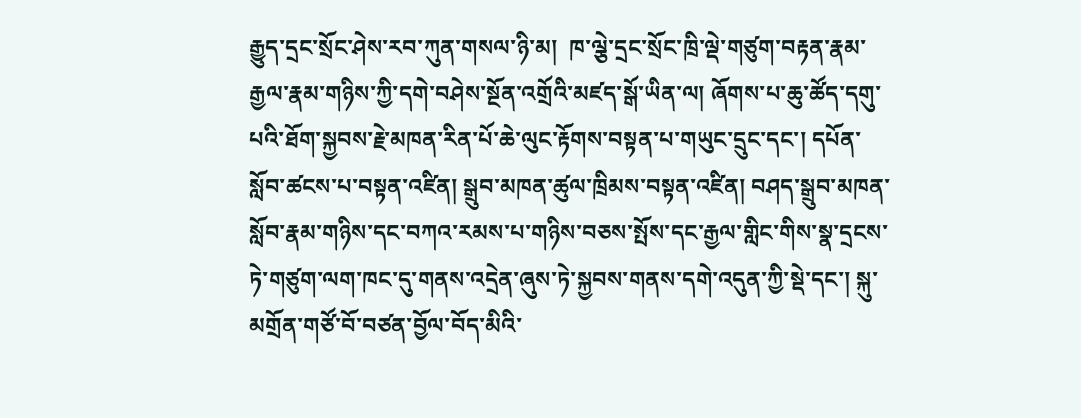རྒྱུད་དྲང་སྲོང་ཤེས་རབ་ཀུན་གསལ་ཉི་མ།  ཁ་ལྕེ་དྲང་སྲོང་ཁྲི་ལྡེ་གཙུག་བརྟན་རྣམ་རྒྱལ་རྣམ་གཉིས་ཀྱི་དགེ་བཤེས་སྔོན་འགྲོའི་མཛད་སྒོ་ཡིན་ལ། ཞོགས་པ་ཆུ་ཚོད་དགུ་པའི་ཐོག་སྐྱབས་རྗེ་མཁན་རིན་པོ་ཆེ་ལུང་རྟོགས་བསྟན་པ་གཡུང་དྲུང་དང་། དཔོན་སློབ་ཚངས་པ་བསྟན་འཛིན། སྒྲུབ་མཁན་ཚུལ་ཁྲིམས་བསྟན་འཛིན། བཤད་སྒྲུབ་མཁན་སློབ་རྣམ་གཉིས་དང་བཀའ་རམས་པ་གཉིས་བཅས་སྤོས་དང་རྒྱལ་གླིང་གིས་སྣ་དྲངས་ཏེ་གཙུག་ལག་ཁང་དུ་གནས་འདྲེན་ཞུས་ཏེ་སྐྱབས་གནས་དགེ་འདུན་ཀྱི་སྡེ་དང་། སྐུ་མགྲོན་གཙོ་བོ་བཙན་བྱོལ་བོད་མིའི་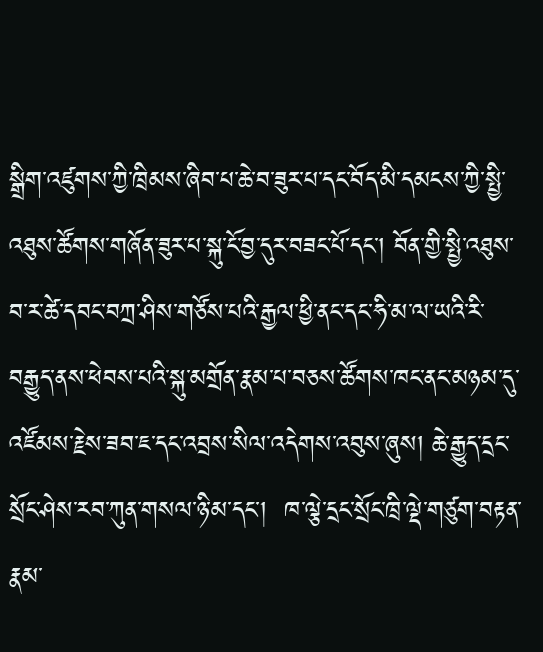སྒྲིག་འཛུགས་ཀྱི་ཁྲིམས་ཞིབ་པ་ཆེ་བ་ཟུར་པ་དང་བོད་མི་དམངས་ཀྱི་སྤྱི་འཐུས་ཚོགས་གཞོན་ཟུར་པ་སྐུ་ངོ་བྱ་དུར་བཟང་པོ་དང་། བོན་གྱི་སྤྱི་འཐུས་བ་ར་ཚེ་དབང་བཀྲ་ཤིས་གཙོས་པའི་རྒྱལ་ཕྱི་ནང་དང་ཧི་མ་ལ་ཡའི་རི་བརྒྱུད་ནས་ཕེབས་པའི་སྐུ་མགྲོན་རྣམ་པ་བཅས་ཚོགས་ཁང་ནང་མཉམ་དུ་འཛོམས་རྗེས་ཟབ་ཇ་དང་འབྲས་སིལ་འདེགས་འབུས་ཞུས། ཆེ་རྒྱུད་དྲང་སྲོང་ཤེས་རབ་ཀུན་གསལ་ཉི་མ་དང་།  ཁ་ལྕེ་དྲང་སྲོང་ཁྲི་ལྡེ་གཙུག་བརྟན་རྣམ་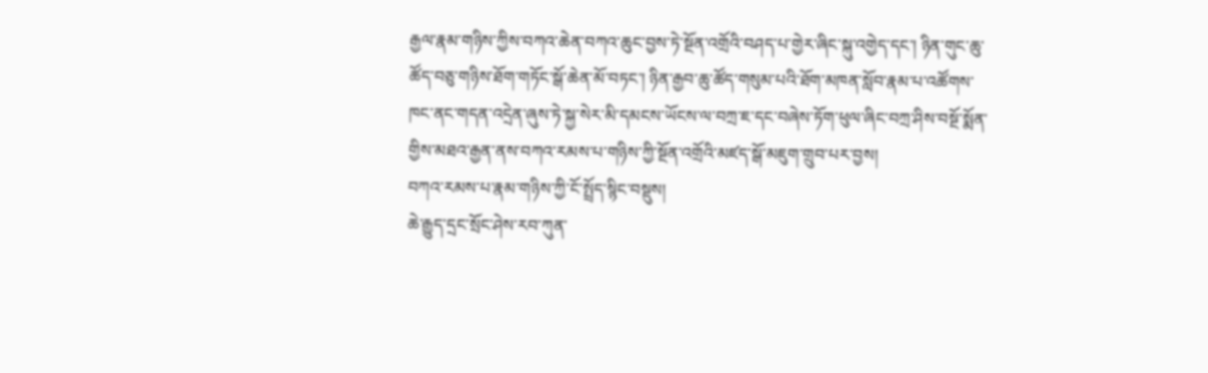རྒྱལ་རྣམ་གཉིས་ཀྱིས་བཀའ་ཆེན་བཀའ་ཆུང་བྱས་ཏེ་སྔོན་འགྲོའི་བཤད་པ་གྱེར་ཞིང་སྐུ་འགྱེད་དང་། ཉིན་གུང་ཆུ་ཚོད་བཅུ་གཉིས་ཐོག་གཏོང་སྒོ་ཆེན་མོ་བཏང་། ཉིན་རྒྱབ་ཆུ་ཚོད་གསུམ་པའི་ཐོག་མཁན་སློབ་རྣམ་པ་འཚོགས་ཁང་ནང་གདན་འདྲེན་ཞུས་ཏེ་སྐྱ་སེར་མི་དམངས་ཡོངས་ལ་བཀྲ་ཇ་དང་བཞེས་ཏོག་ཕུལ་ཞིང་བཀྲ་ཤིས་བསྔོ་སྨོན་གྱིས་མཐའ་རྒྱན་ནས་བཀའ་རམས་པ་གཉིས་ཀྱི་སྔོན་འགྲོའི་མཛད་སྒོ་མཇུག་གྲུབ་པར་བྱས།
བཀའ་རམས་པ་རྣམ་གཉིས་ཀྱི་ངོ་སྤྲོད་སྙིང་བསྡུས།
ཆེ་རྒྱུད་དྲང་སྲོང་ཤེས་རབ་ཀུན་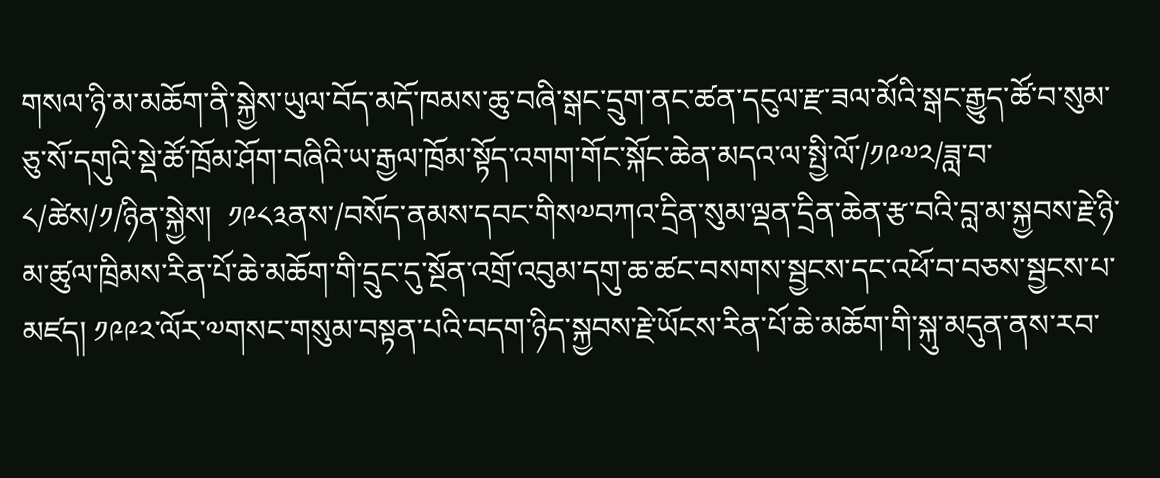གསལ་ཉི་མ་མཆོག་ནི་སྐྱེས་ཡུལ་བོད་མདོ་ཁམས་ཆུ་བཞི་སྒང་དྲུག་ནང་ཚན་དངུལ་རྫ་ཟལ་མོའི་སྒང་རྒྱུད་ཚོ་བ་སུམ་ཅུ་སོ་དགུའི་སྡེ་ཚོ་ཁྲོམ་ཤོག་བཞིའི་ཡ་རྒྱལ་ཁྲོམ་སྟོད་འགག་གོང་སྐོང་ཆེན་མདའ་ལ་སྤྱི་ལོ་/༡༩༧༢/ཟླ་བ་༨/ཚེས/༡/ཉིན་སྐྱེས།  ༡༩༨༣ནས་/བསོད་ནམས་དབང་གིས༧བཀའ་དྲིན་སུམ་ལྡན་དྲིན་ཆེན་རྩ་བའི་བླ་མ་སྐྱབས་རྗེ་ཉི་མ་ཚུལ་ཁྲིམས་རིན་པོ་ཆེ་མཆོག་གི་དྲུང་དུ་སྔོན་འགྲོ་འབུམ་དགུ་ཆ་ཚང་བསགས་སྦྱངས་དང་འཕོ་བ་བཅས་སྦྱངས་པ་མཛད། ༡༩༩༢་ལོར་༧གསང་གསུམ་བསྟན་པའི་བདག་ཉིད་སྐྱབས་རྗེ་ཡོངས་རིན་པོ་ཆེ་མཆོག་གི་སྐུ་མདུན་ནས་རབ་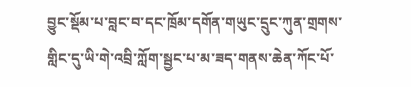བྱུང་སྡོམ་པ་བླང་བ་དང་ཁྲོམ་དགོན་གཡུང་དྲུང་ཀུན་གྲགས་གླིང་དུ་ཡི་གེ་འབྲི་ཀློག་སྦྱང་པ་མ་ཟད་གནས་ཆེན་ཀོང་པོ་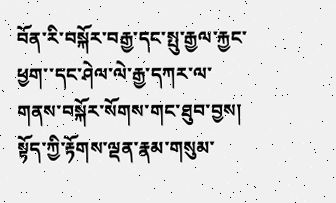བོན་རི་བསྐོར་བརྒྱ་དང་སྤུ་རྒྱལ་རྐྱང་ཕྱག་་དང་ཤེལ་ལེ་རྒྱ་དཀར་ལ་གནས་བསྐོར་སོགས་གང་ཐུབ་བྱས། སྟོད་ཀྱི་རྟོགས་ལྡན་རྣམ་གསུམ་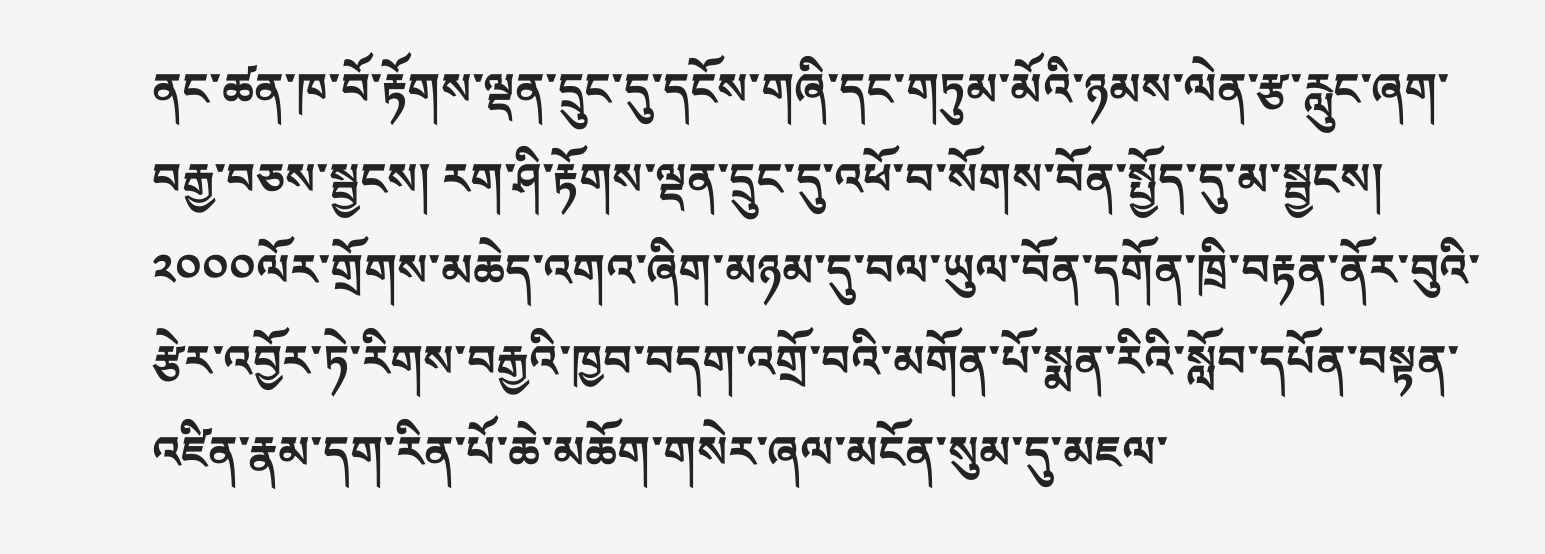ནང་ཚན་ཁ་བོ་རྟོགས་ལྡན་དྲུང་དུ་དངོས་གཞི་དང་གཏུམ་མོའི་ཉམས་ལེན་རྩ་རླུང་ཞག་བརྒྱ་བཅས་སྦྱངས། རག་ཤི་རྟོགས་ལྡན་དྲུང་དུ་འཕོ་བ་སོགས་བོན་སྤྱོད་དུ་མ་སྦྱངས། ༢༠༠༠ལོར་གྲོགས་མཆེད་འགའ་ཞིག་མཉམ་དུ་བལ་ཡུལ་བོན་དགོན་ཁྲི་བརྟན་ནོར་བུའི་རྩེར་འབྱོར་ཏེ་རིགས་བརྒྱའི་ཁྱབ་བདག་འགྲོ་བའི་མགོན་པོ་སྨན་རིའི་སློབ་དཔོན་བསྟན་འཛིན་རྣམ་དག་རིན་པོ་ཆེ་མཆོག་གསེར་ཞལ་མངོན་སུམ་དུ་མཇལ་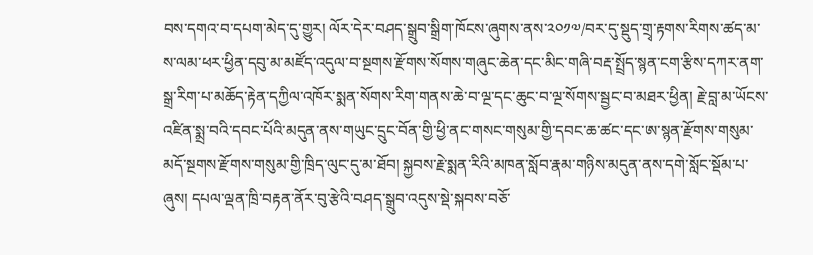བས་དགའ་བ་དཔག་མེད་དུ་གྱུར། ལོར་དེར་བཤད་སྒྲུབ་སྒྲིག་ཁོངས་ཞུགས་ནས་༢༠༡༧/བར་དུ་སྡུད་གྲྭ་རྟགས་རིགས་ཚད་མ་ས་ལམ་ཕར་ཕྱིན་དབུ་མ་མཛོད་འདུལ་བ་སྔགས་རྫོགས་སོགས་གཞུང་ཆེན་དང་མིང་གཞི་བརྡ་སྤྲོད་སྙན་ངག་རྩིས་དཀར་ནག་སྒྲ་རིག་པ་མཆོད་རྟེན་དཀྱིལ་འཁོར་སྨན་སོགས་རིག་གནས་ཆེ་བ་ལྔ་དང་ཆུང་བ་ལྔ་སོགས་སྦྱང་བ་མཐར་ཕྱིན། རྗེ་བླ་མ་ཡོངས་འཛིན་སྨྲ་བའི་དབང་པོའི་མདུན་ནས་གཡུང་དྲུང་བོན་གྱི་ཕྱི་ནང་གསང་གསུམ་གྱི་དབང་ཆ་ཚང་དང་ཨ་སྙན་རྫོགས་གསུམ་མདོ་སྔགས་རྫོགས་གསུམ་གྱི་ཁྲིད་ལུང་དུ་མ་ཐོབ། སྐྱབས་རྗེ་སྨན་རིའི་མཁན་སློབ་རྣམ་གཉིས་མདུན་ནས་དགེ་སློང་སྡོམ་པ་ཞུས། དཔལ་ལྡན་ཁྲི་བརྟན་ནོར་བུ་རྩེའི་བཤད་སྒྲུབ་འདུས་སྡེ་སྐབས་བཅོ་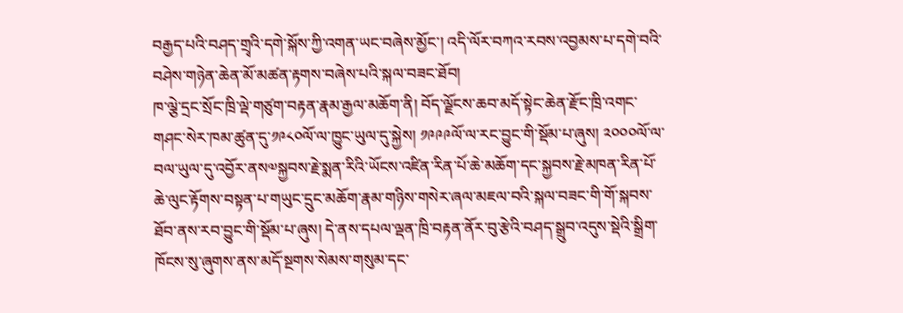བརྒྱད་པའི་བཤད་གྲྭའི་དགེ་སྐོས་ཀྱི་འགན་ཡང་བཞེས་མྱོང་། འདི་ལོར་བཀའ་རབས་འབྱམས་པ་དགེ་བའི་བཤེས་གཉེན་ཆེན་མོ་མཚན་རྟགས་བཞེས་པའི་སྐལ་བཟང་ཐོབ།
ཁ་ལྕེ་དྲང་སྲོང་ཁྲི་ལྡེ་གཙུག་བརྟན་རྣམ་རྒྱལ་མཆོག་ནི། བོད་ལྗོངས་ཆབ་མདོ་སྟེང་ཆེན་རྫོང་ཁྲི་འགང་གཤང་སེར་ཁམ་ཚུན་དུ་༡༩༨༠ལོ་ལ་ཁྱུང་ཡུལ་དུ་སྐྱེས། ༡༩༩༩ལོ་ལ་རང་བྱུང་གི་སྡོམ་པ་ཞུས། ༢༠༠༠ལོ་ལ་བལ་ཡུལ་དུ་འབྱོར་ནས༧སྐྱབས་རྗེ་སྨན་རིའི་ཡོངས་འཛིན་རིན་པོ་ཆེ་མཆོག་དང་སྐྱབས་རྗེ་མཁན་རིན་པོ་ཆེ་ལུང་རྟོགས་བསྟན་པ་གཡུང་དྲུང་མཆོག་རྣམ་གཉིས་གསེར་ཞལ་མཇལ་བའི་སྐལ་བཟང་གི་གོ་སྐབས་ཐོབ་ནས་རབ་བྱུང་གི་སྡོམ་པ་ཞུས། དེ་ནས་དཔལ་ལྡན་ཁྲི་བརྟན་ནོར་བུ་རྩེའི་བཤད་སྒྲུབ་འདུས་སྡེའི་སྒྲིག་ཁོངས་སུ་ཞུགས་ནས་མདོ་སྔགས་སེམས་གསུམ་དང་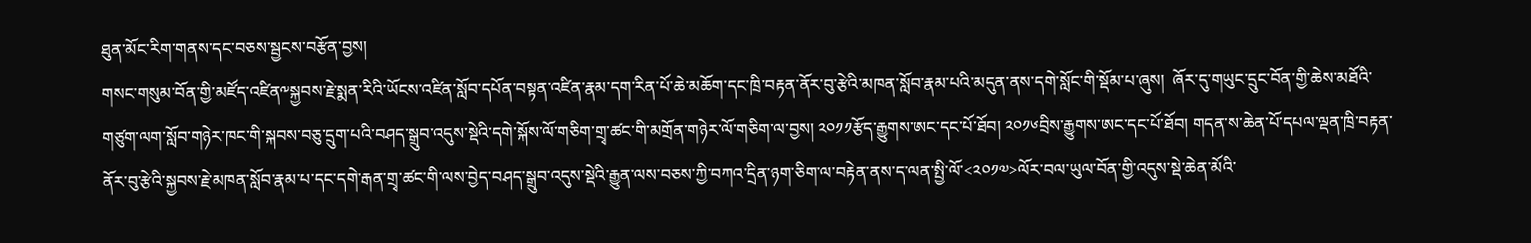ཐུན་མོང་རིག་གནས་དང་བཅས་སྦྱངས་བརྩོན་བྱས།
གསང་གསུམ་བོན་གྱི་མཛོད་འཛིན༸སྐྱབས་རྗེ་སྨན་རིའི་ཡོངས་འཛིན་སློབ་དཔོན་བསྟན་འཛིན་རྣམ་དག་རིན་པོ་ཆེ་མཆོག་དང་ཁྲི་བརྟན་ནོར་བུ་རྩེའི་མཁན་སློབ་རྣམ་པའི་མདུན་ནས་དགེ་སློང་གི་སྡོམ་པ་ཞུས།  ཞོར་དུ་གཡུང་དྲུང་བོན་གྱི་ཆེས་མཐོའི་གཙུག་ལག་སློབ་གཉེར་ཁང་གི་སྐབས་བཅུ་དྲུག་པའི་བཤད་སྒྲུབ་འདུས་སྡེའི་དགེ་སྐོས་ལོ་གཅིག་གྲྭ་ཚང་གི་མགྲོན་གཉེར་ལོ་གཅིག་ལ་བྱས། ༢༠༡༡རྩོད་རྒྱུགས་ཨང་དང་པོ་ཐོབ། ༢༠༡༦བྲིས་རྒྱུགས་ཨང་དང་པོ་ཐོབ། གདན་ས་ཆེན་པོ་དཔལ་ལྡན་ཁྲི་བརྟན་ནོར་བུ་རྩེའི་སྐྱབས་རྗེ་མཁན་སློབ་རྣམ་པ་དང་དགེ་རྒན་གྲྭ་ཚང་གི་ལས་བྱེད་བཤད་སྒྲུབ་འདུས་སྡེའི་རྒྱུན་ལས་བཅས་ཀྱི་བཀའ་དྲིན་ཉག་ཅིག་ལ་བརྟེན་ནས་ད་ལན་སྤྱི་ལོ་<༢༠༡༧>ལོར་བལ་ཡུལ་བོན་གྱི་འདུས་སྡེ་ཆེན་མོའི་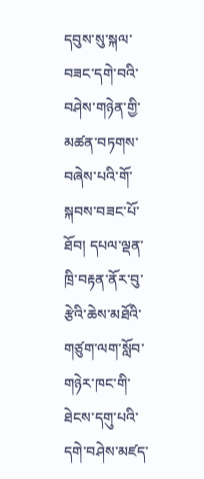དབུས་སུ་སྐལ་བཟང་དགེ་བའི་བཤེས་གཉེན་གྱི་མཚན་བཏགས་བཞེས་པའི་གོ་སྐབས་བཟང་པོ་ཐོབ། དཔལ་ལྡན་ཁྲི་བརྟན་ནོར་བུ་རྩེའི་ཆེས་མཐོའི་གཙུག་ལག་སློབ་གཉེར་ཁང་གི་ཐེངས་དགུ་པའི་དགེ་བཤེས་མཛད་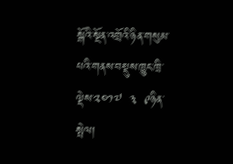སྒོའི་སྔོན་འགྲོའི་ཉིན་གསུམ་པའི་གནས་བསྡུས་ཁྱུང་ཁྲི་ལྡེས་༢༠༡༧  ༣  ༩ཉིན་སྤེལ།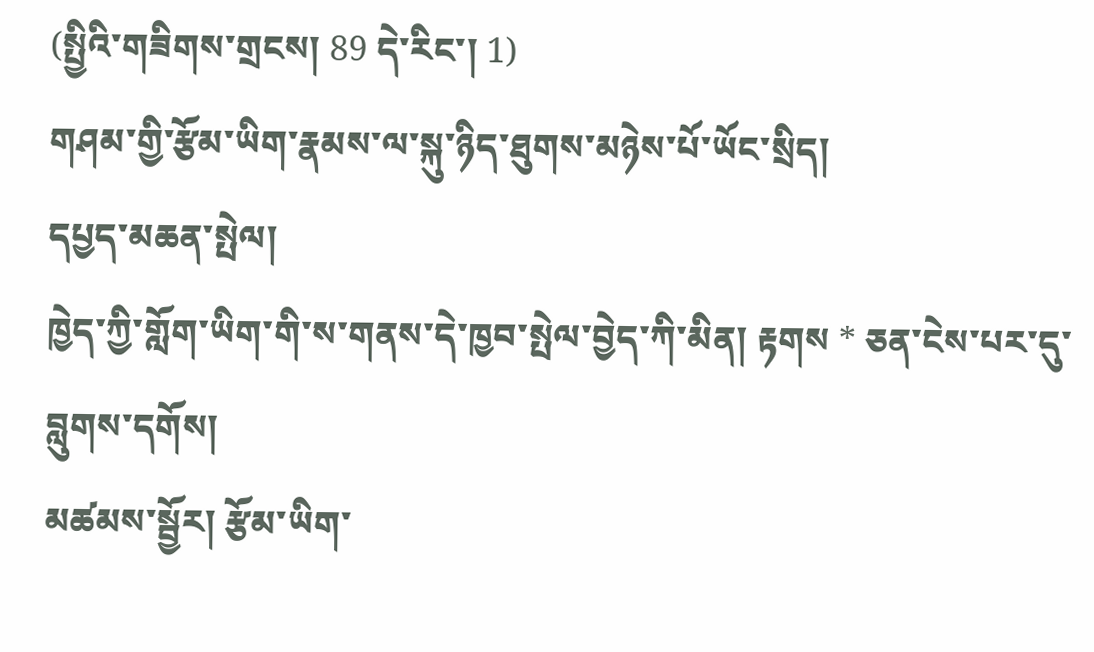(སྤྱིའི་གཟིགས་གྲངས། 89 དེ་རིང་། 1)
གཤམ་གྱི་རྩོམ་ཡིག་རྣམས་ལ་སྐུ་ཉིད་ཐུགས་མཉེས་པོ་ཡོང་སྲིད།
དཔྱད་མཆན་སྤེལ།
ཁྱེད་ཀྱི་གློག་ཡིག་གི་ས་གནས་དེ་ཁྱབ་སྤེལ་བྱེད་ཀི་མིན། རྟགས * ཅན་ངེས་པར་དུ་བླུགས་དགོས།
མཚམས་སྦྱོར། རྩོམ་ཡིག་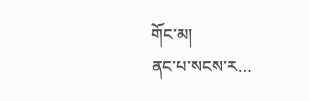གོང་མ།
ནང་པ་སངས་ར…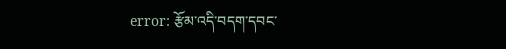error: རྩོམ་འདི་བདག་དབང་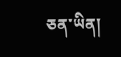ཅན་ཡིན།